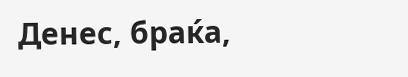Денес, браќа,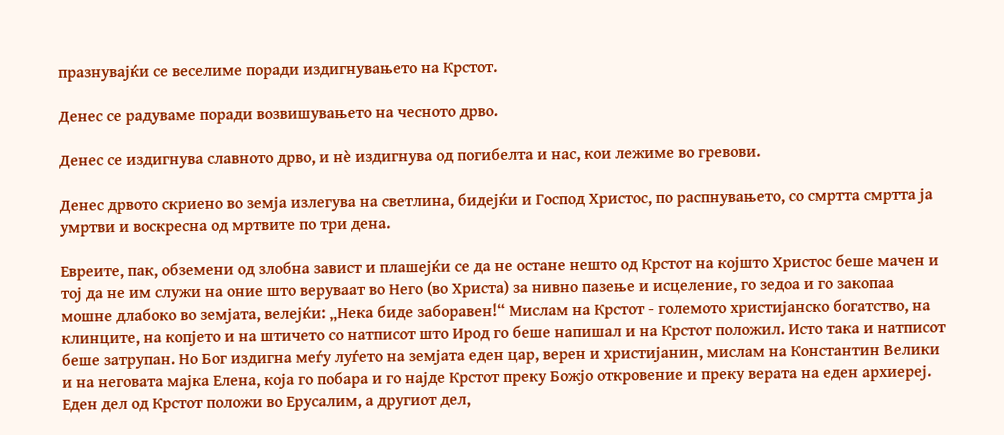празнувајќи се веселиме поради издигнувањето на Крстот.

Денес се радуваме поради возвишувањето на чесното дрво.

Денес се издигнува славното дрво, и нѐ издигнува од погибелта и нас, кои лежиме во гревови.

Денес дрвото скриено во земја излегува на светлина, бидејќи и Господ Христос, по распнувањето, со смртта смртта ја умртви и воскресна од мртвите по три дена.

Евреите, пак, обземени од злобна завист и плашејќи се да не остане нешто од Крстот на којшто Христос беше мачен и тој да не им служи на оние што веруваат во Него (во Христа) за нивно пазење и исцеление, го зедоа и го закопаа мошне длабоко во земјата, велејќи: „Нека биде заборавен!“ Мислам на Крстот - големото христијанско богатство, на клинците, на копјето и на штичето со натписот што Ирод го беше напишал и на Крстот положил. Исто така и натписот беше затрупан. Но Бог издигна меѓу луѓето на земјата еден цар, верен и христијанин, мислам на Константин Велики и на неговата мајка Елена, која го побара и го најде Крстот преку Божјо откровение и преку верата на еден архиереј. Еден дел од Крстот положи во Ерусалим, а другиот дел,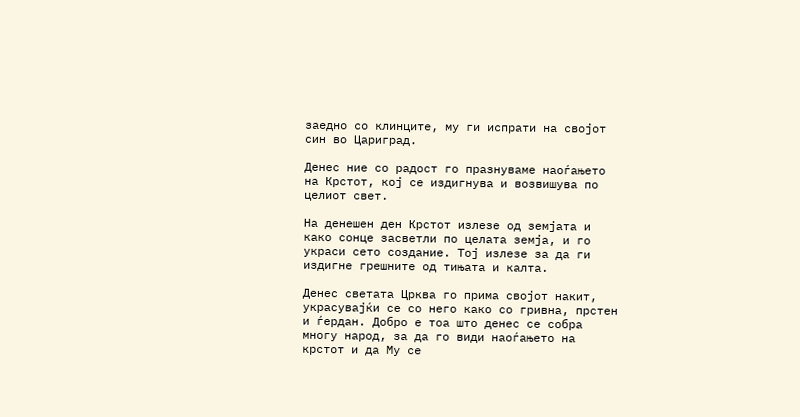заедно со клинците, му ги испрати на својот син во Цариград.

Денес ние со радост го празнуваме наоѓањето на Крстот, кој се издигнува и возвишува по целиот свет.

На денешен ден Крстот излезе од земјата и како сонце засветли по целата земја, и го украси сето создание. Тој излезе за да ги издигне грешните од тињата и калта.

Денес светата Црква го прима својот накит, украсувајќи се со него како со гривна, прстен и ѓердан. Добро е тоа што денес се собра многу народ, за да го види наоѓањето на крстот и да Му се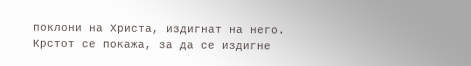поклони на Христа, издигнат на него. Крстот се покажа, за да се издигне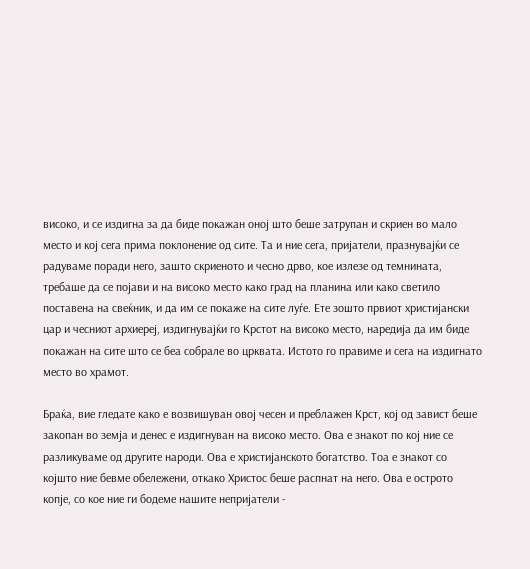високо, и се издигна за да биде покажан оној што беше затрупан и скриен во мало место и кој сега прима поклонение од сите. Та и ние сега, пријатели, празнувајќи се радуваме поради него, зашто скриеното и чесно дрво, кое излезе од темнината, требаше да се појави и на високо место како град на планина или како светило поставена на свеќник, и да им се покаже на сите луѓе. Ете зошто првиот христијански цар и чесниот архиереј, издигнувајќи го Крстот на високо место, наредија да им биде покажан на сите што се беа собрале во црквата. Истото го правиме и сега на издигнато место во храмот.

Браќа, вие гледате како е возвишуван овој чесен и преблажен Крст, кој од завист беше закопан во земја и денес е издигнуван на високо место. Ова е знакот по кој ние се разликуваме од другите народи. Ова е христијанското богатство. Тоа е знакот со којшто ние бевме обележени, откако Христос беше распнат на него. Ова е острото копје, со кое ние ги бодеме нашите непријатели -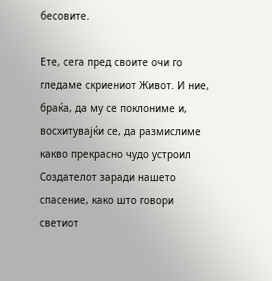бесовите.

Ете, сега пред своите очи го гледаме скриениот Живот. И ние, браќа, да му се поклониме и, восхитувајќи се, да размислиме какво прекрасно чудо устроил Создателот заради нашето спасение, како што говори светиот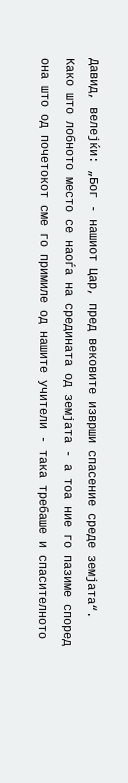Давид, велејќи: „Бог - нашиот Цар, пред вековите изврши спасение среде земјата“. Како што лобното место се наоѓа на средината од земјата - а тоа ние го пазиме според она што од почетокот сме го примиле од нашите учители - така требаше и спасителното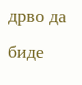дрво да биде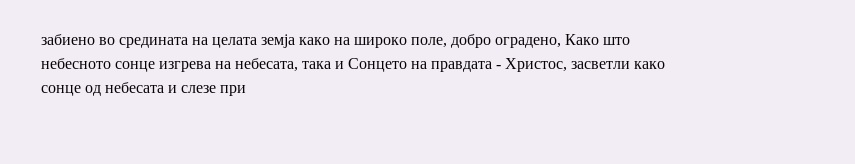забиено во средината на целата земја како на широко поле, добро оградено, Како што небесното сонце изгрева на небесата, така и Сонцето на правдата - Христос, засветли како сонце од небесата и слезе при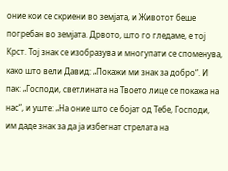оние кои се скриени во земјата, и Животот беше погребан во земјата. Дрвото, што го гледаме, е тој Крст. Тој знак се изобразува и многупати се споменува, како што вели Давид: „Покажи ми знак за добро“. И пак: „Господи, светлината на Твоето лице се покажа на нас“, и уште: „На оние што се бојат од Тебе, Господи, им даде знак за да ја избегнат стрелата на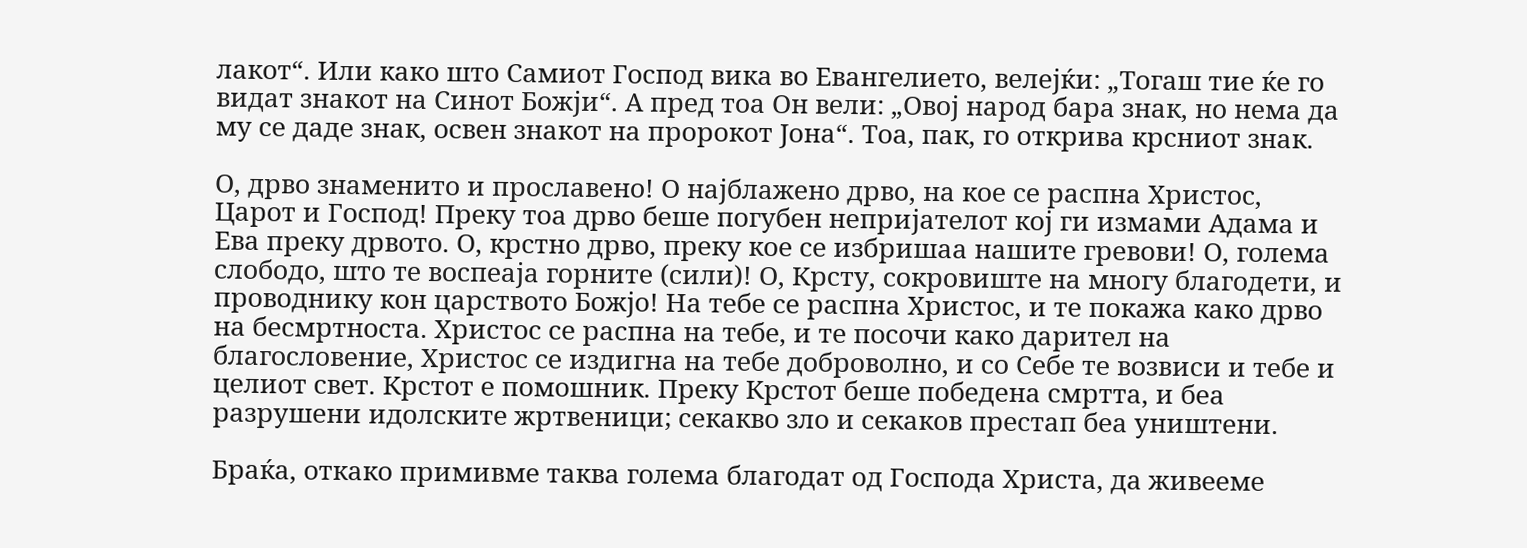лакот“. Или како што Самиот Господ вика во Евангелието, велејќи: „Тогаш тие ќе го видат знакот на Синот Божји“. А пред тоа Он вели: „Овој народ бара знак, но нема да му се даде знак, освен знакот на пророкот Јона“. Тоа, пак, го открива крсниот знак.

О, дрво знаменито и прославено! О најблажено дрво, на кое се распна Христос, Царот и Господ! Преку тоа дрво беше погубен непријателот кој ги измами Адама и Ева преку дрвото. О, крстно дрво, преку кое се избришаа нашите гревови! О, голема слободо, што те воспеаја горните (сили)! О, Крсту, сокровиште на многу благодети, и проводнику кон царството Божјо! На тебе се распна Христос, и те покажа како дрво на бесмртноста. Христос се распна на тебе, и те посочи како дарител на благословение, Христос се издигна на тебе доброволно, и со Себе те возвиси и тебе и целиот свет. Крстот е помошник. Преку Крстот беше победена смртта, и беа разрушени идолските жртвеници; секакво зло и секаков престап беа уништени.

Браќа, откако примивме таква голема благодат од Господа Христа, да живееме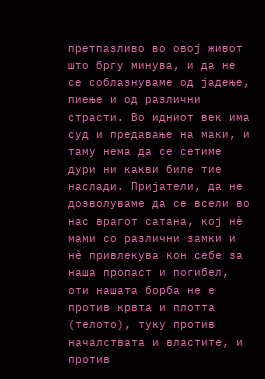претпазливо во овој живот што бргу минува, и да не се соблазнуваме од јадење, пиење и од различни страсти. Во идниот век има суд и предавање на маки, и таму нема да се сетиме дури ни какви биле тие наслади. Пријатели, да не дозволуваме да се всели во нас врагот сатана, кој нѐ мами со различни замки и нѐ привлекува кон себе за наша пропаст и погибел, оти нашата борба не е против крвта и плотта (телото), туку против началствата и властите, и против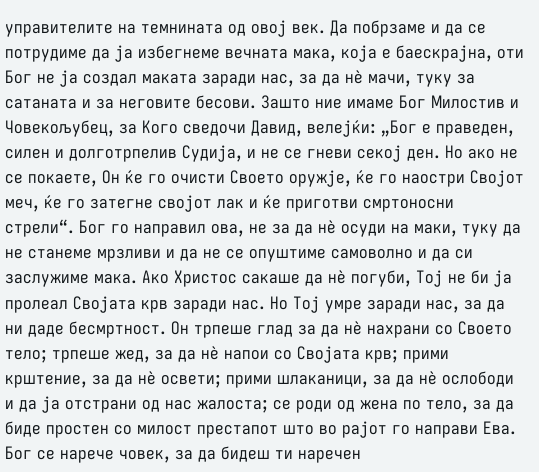управителите на темнината од овој век. Да побрзаме и да се потрудиме да ја избегнеме вечната мака, која е баескрајна, оти Бог не ја создал маката заради нас, за да нѐ мачи, туку за сатаната и за неговите бесови. Зашто ние имаме Бог Милостив и Човекољубец, за Кого сведочи Давид, велејќи: „Бог е праведен, силен и долготрпелив Судија, и не се гневи секој ден. Но ако не се покаете, Он ќе го очисти Своето оружје, ќе го наостри Својот меч, ќе го затегне својот лак и ќе приготви смртоносни стрели“. Бог го направил ова, не за да нѐ осуди на маки, туку да не станеме мрзливи и да не се опуштиме самоволно и да си заслужиме мака. Ако Христос сакаше да нѐ погуби, Тој не би ја пролеал Својата крв заради нас. Но Тој умре заради нас, за да ни даде бесмртност. Он трпеше глад за да нѐ нахрани со Своето тело; трпеше жед, за да нѐ напои со Својата крв; прими крштение, за да нѐ освети; прими шлаканици, за да нѐ ослободи и да ја отстрани од нас жалоста; се роди од жена по тело, за да биде простен со милост престапот што во рајот го направи Ева. Бог се нарече човек, за да бидеш ти наречен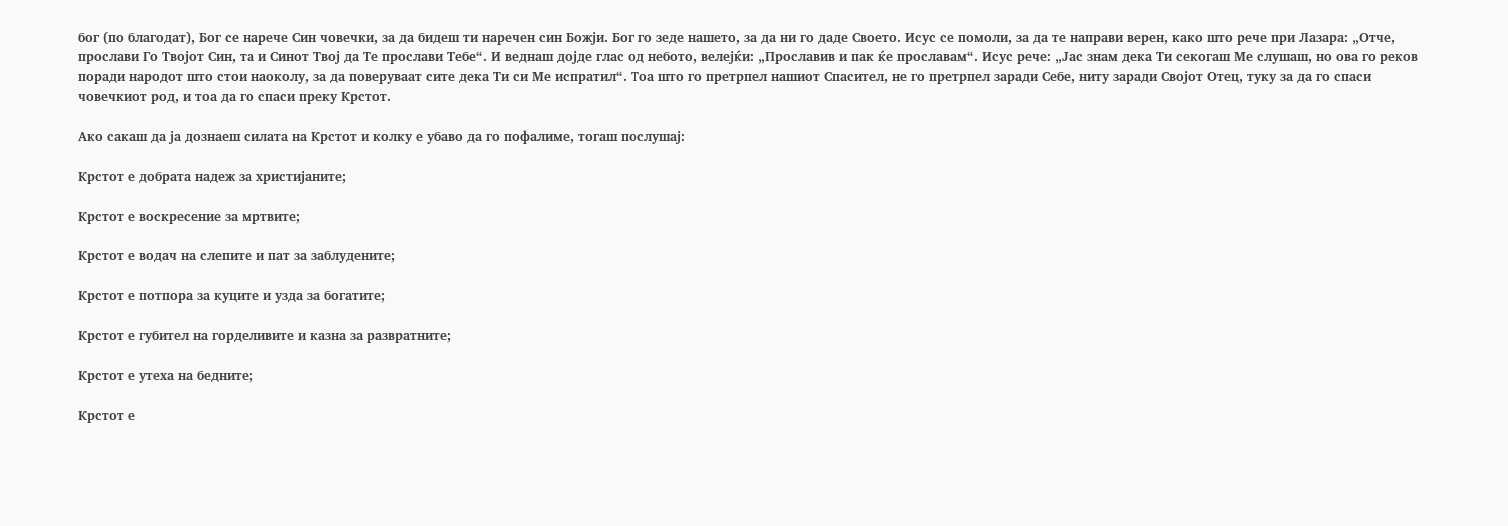бог (по благодат), Бог се нарече Син човечки, за да бидеш ти наречен син Божји. Бог го зеде нашето, за да ни го даде Своето. Исус се помоли, за да те направи верен, како што рече при Лазара: „Отче, прослави Го Твојот Син, та и Синот Твој да Те прослави Тебе“. И веднаш дојде глас од небото, велејќи: „Прославив и пак ќе прославам“. Исус рече: „Јас знам дека Ти секогаш Ме слушаш, но ова го реков поради народот што стои наоколу, за да поверуваат сите дека Ти си Ме испратил“. Тоа што го претрпел нашиот Спасител, не го претрпел заради Себе, ниту заради Својот Отец, туку за да го спаси човечкиот род, и тоа да го спаси преку Крстот.

Ако сакаш да ја дознаеш силата на Крстот и колку е убаво да го пофалиме, тогаш послушај:

Крстот е добрата надеж за христијаните;

Крстот е воскресение за мртвите;

Крстот е водач на слепите и пат за заблудените;

Крстот е потпора за куците и узда за богатите;

Крстот е губител на горделивите и казна за развратните;

Крстот е утеха на бедните;

Крстот е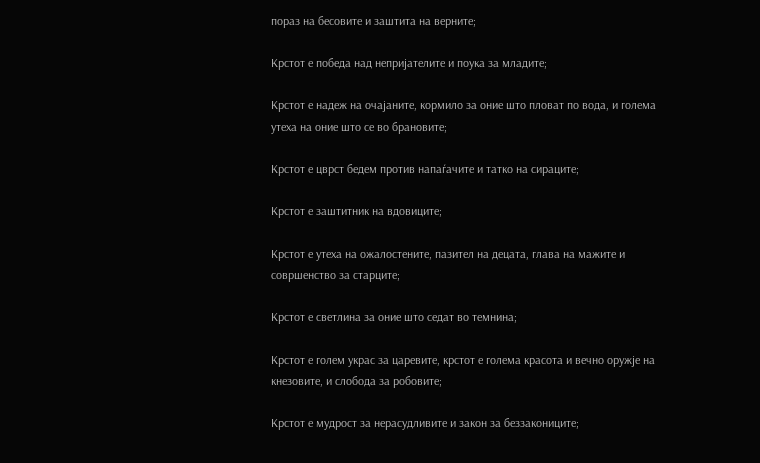пораз на бесовите и заштита на верните;

Крстот е победа над непријателите и поука за младите;

Крстот е надеж на очајаните, кормило за оние што пловат по вода, и голема утеха на оние што се во брановите;

Крстот е цврст бедем против напаѓачите и татко на сираците;

Крстот е заштитник на вдовиците;

Крстот е утеха на ожалостените, пазител на децата, глава на мажите и совршенство за старците;

Крстот е светлина за оние што седат во темнина;

Крстот е голем украс за царевите, крстот е голема красота и вечно оружје на кнезовите, и слобода за робовите;

Крстот е мудрост за нерасудливите и закон за беззакониците;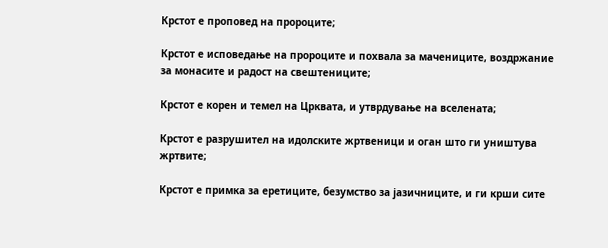Крстот е проповед на пророците;

Крстот е исповедање на пророците и похвала за мачениците, воздржание за монасите и радост на свештениците;

Крстот е корен и темел на Црквата, и утврдување на вселената;

Крстот е разрушител на идолските жртвеници и оган што ги уништува жртвите;

Крстот е примка за еретиците, безумство за јазичниците, и ги крши сите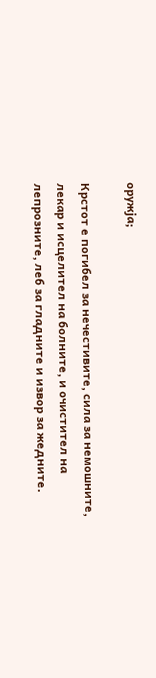оружја;

Крстот е погибел за нечестивите, сила за немошните, лекар и исцелител на болните, и очистител на лепрозните, леб за гладните и извор за жедните.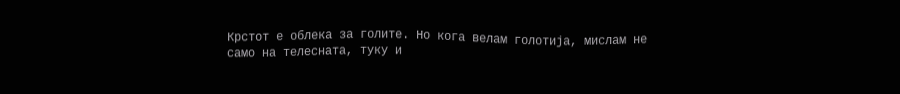Крстот е облека за голите. Но кога велам голотија, мислам не само на телесната, туку и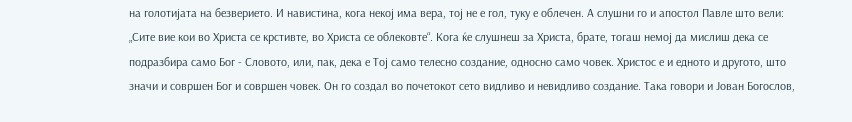на голотијата на безверието. И навистина, кога некој има вера, тој не е гол, туку е облечен. А слушни го и апостол Павле што вели: „Сите вие кои во Христа се крстивте, во Христа се облековте“. Кога ќе слушнеш за Христа, брате, тогаш немој да мислиш дека се подразбира само Бог - Словото, или, пак, дека е Тој само телесно создание, односно само човек. Христос е и едното и другото, што значи и совршен Бог и совршен човек. Он го создал во почетокот сето видливо и невидливо создание. Така говори и Јован Богослов,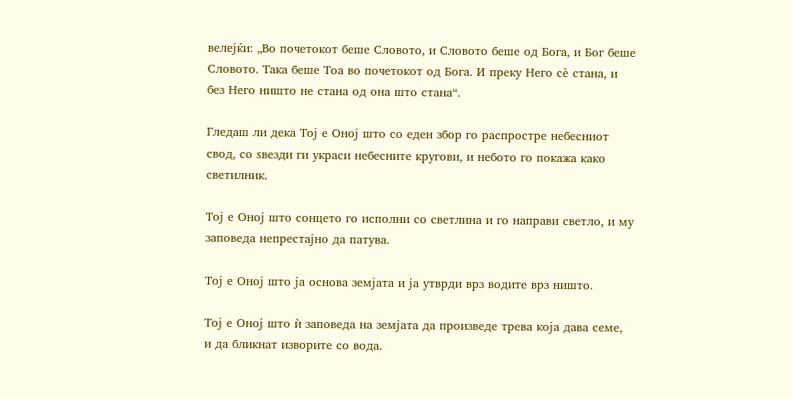велејќи: „Во почетокот беше Словото, и Словото беше од Бога, и Бог беше Словото. Така беше Тоа во почетокот од Бога. И преку Него сѐ стана, и без Него ништо не стана од она што стана“.

Гледаш ли дека Тој е Оној што со еден збор го распростре небесниот свод, со ѕвезди ги украси небесните кругови, и небото го покажа како светилник.

Тој е Оној што сонцето го исполни со светлина и го направи светло, и му заповеда непрестајно да патува.

Тој е Оној што ја основа земјата и ја утврди врз водите врз ништо.

Тој е Оној што ѝ заповеда на земјата да произведе трева која дава семе, и да бликнат изворите со вода.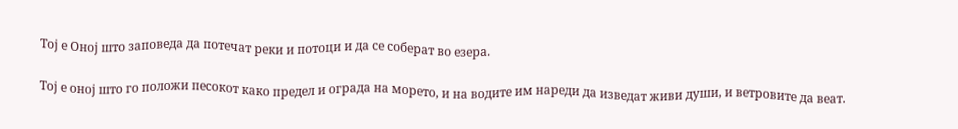Тој е Оној што заповеда да потечат реки и потоци и да се соберат во езера.

Тој е оној што го положи песокот како предел и ограда на морето, и на водите им нареди да изведат живи души, и ветровите да веат.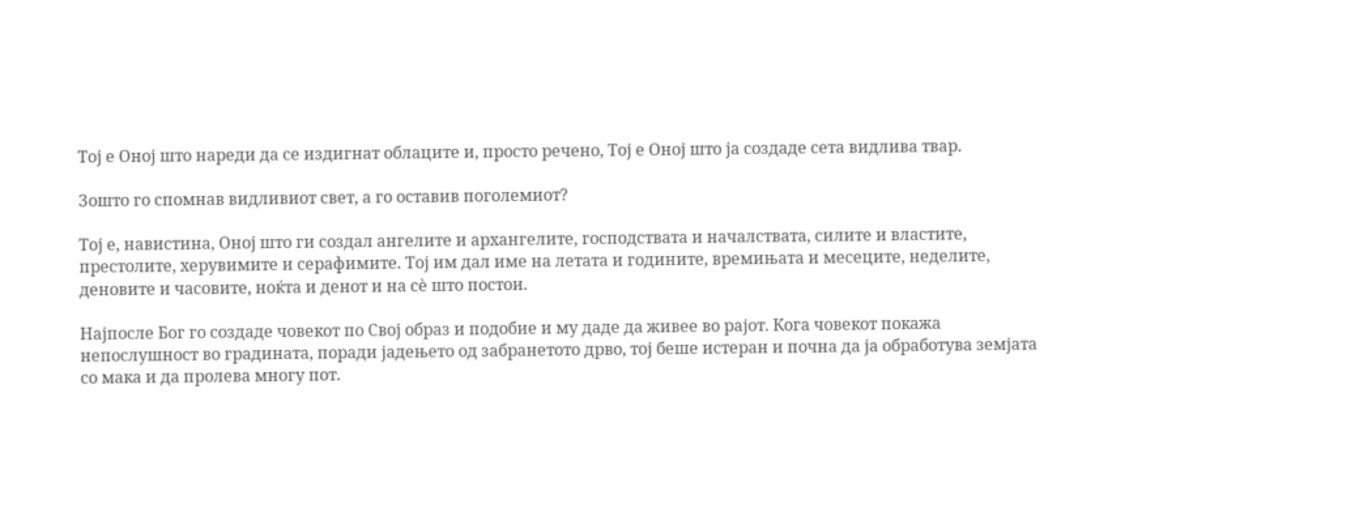Тој е Оној што нареди да се издигнат облаците и, просто речено, Тој е Оној што ја создаде сета видлива твар.

Зошто го спомнав видливиот свет, а го оставив поголемиот?

Тој е, навистина, Оној што ги создал ангелите и архангелите, господствата и началствата, силите и властите, престолите, херувимите и серафимите. Тој им дал име на летата и годините, времињата и месеците, неделите, деновите и часовите, ноќта и денот и на сѐ што постои.

Најпосле Бог го создаде човекот по Свој образ и подобие и му даде да живее во рајот. Кога човекот покажа непослушност во градината, поради јадењето од забранетото дрво, тој беше истеран и почна да ја обработува земјата со мака и да пролева многу пот.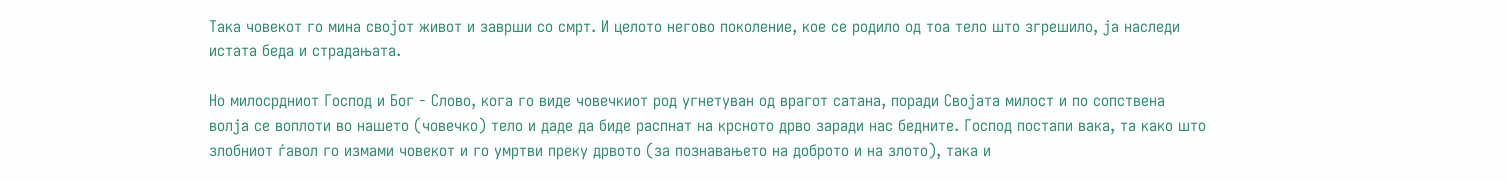Така човекот го мина својот живот и заврши со смрт. И целото негово поколение, кое се родило од тоа тело што згрешило, ја наследи истата беда и страдањата.

Но милосрдниот Господ и Бог - Слово, кога го виде човечкиот род угнетуван од врагот сатана, поради Својата милост и по сопствена волја се воплоти во нашето (човечко) тело и даде да биде распнат на крсното дрво заради нас бедните. Господ постапи вака, та како што злобниот ѓавол го измами човекот и го умртви преку дрвото (за познавањето на доброто и на злото), така и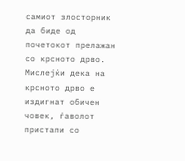самиот злосторник да биде од почетокот прелажан со крсното дрво. Мислејќи дека на крсното дрво е издигнат обичен човек, ѓаволот пристапи со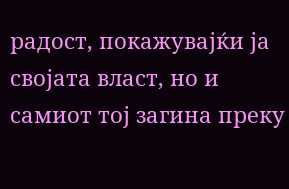радост, покажувајќи ја својата власт, но и самиот тој загина преку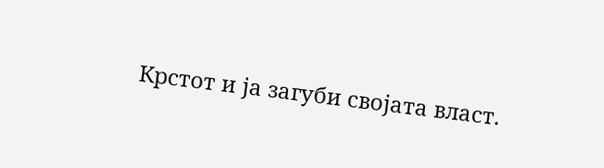Крстот и ја загуби својата власт.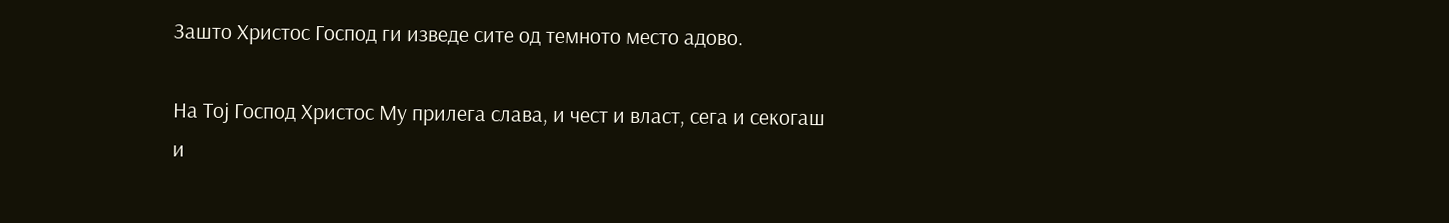Зашто Христос Господ ги изведе сите од темното место адово.

На Тој Господ Христос Му прилега слава, и чест и власт, сега и секогаш и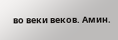во веки веков. Амин.